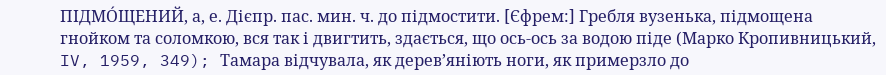ПІДМО́ЩЕНИЙ, а, е. Дієпр. пас. мин. ч. до підмостити. [Єфрем:] Гребля вузенька, підмощена гнойком та соломкою, вся так і двигтить, здається, що ось-ось за водою піде (Марко Кропивницький, IV, 1959, 349); Тамара відчувала, як дерев’яніють ноги, як примерзло до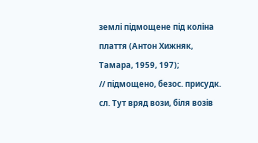землі підмощене під коліна плаття (Антон Хижняк, Тамара, 1959, 197);
// підмощено, безос. присудк. сл. Тут вряд вози, біля возів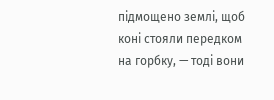підмощено землі, щоб коні стояли передком на горбку, — тоді вони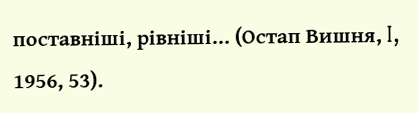поставніші, рівніші… (Остап Вишня, I, 1956, 53).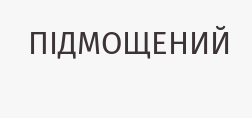ПІДМОЩЕНИЙ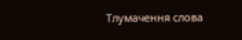Тлумачення слова